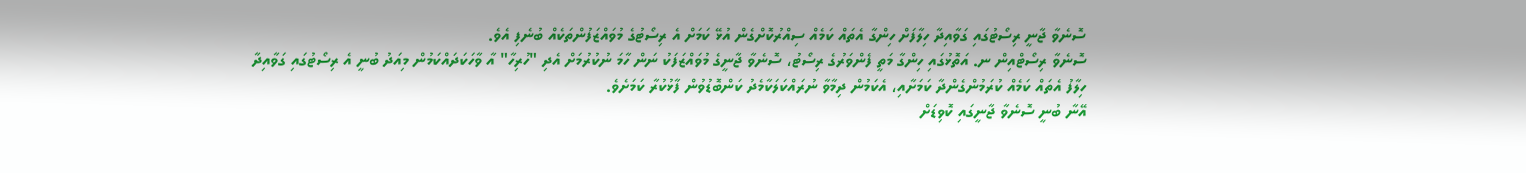ސޮނެވާ ޖާނީ ރިސޯޓުގައި ގަވާއިދާ ހިލާފަށް ހިންގާ އެތައް ކަމެއް ސިއްރުކޮށްގެން އުޅޭ ކަމަށް އެ ރިސޯޓުގެ މުވައްޒަފުންތަކެއް ބުނެފި އެވެ.
ސޮނެވާ ރިސޯޓްއިން ނ. އަތޮޅުގައި ހިންގާ މަތީ ފެންވަރުގެ ރިސޯޓު، ސޮނެވާ ޖާނީގެ މުވައްޒަފަކު ނަން ހާމަ ނުކުރުމަށް އެދި "ހުރިހާ" އާ ވާހަކަދައްކަމުން މިއަދު ބުނީ އެ ރިސޯޓުގައި ގަވާއިދާ ހިލާފު އެތައް ކަމެއް ކުރަމުންގެންދާ ކަމަށާއި، އެކަމުން ދިމާވާ ނުރައްކަލަކާމެދު ކަންބޮޑުވުން ފާޅުކުރާ ކަމަށެވެ.
އޭނާ ބުނީ ސޮނެވާ ޖާނީގައި ކޮވިޑަށް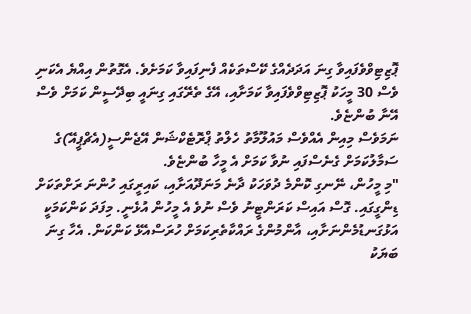ޕޮޒިޓިވްވެފައިވާ ގިނަ އަދަދެއްގެ ކޭސްތަކެއް ފެނިފައިވާ ކަމަށެވެ. އެގޮތުން އިއްޔެ އެކަނި ވެސް 30 މީހަކު ޕޮޒިޓިވްވެފައިވާ ކަމަށާއި، އޭގެ ތެރޭގައި ގިނައީ ބިދޭސީން ކަމަށް ވެސް އޭނާ ބުންޏެވެ.
ނަމަވެސް މިއިން އެއްވެސް މައުލޫމާތު ހެލްތު ޕްރޮޓެކްޝަން އޭޖެންސީ(އެޗްޕީއޭ)ގެ ސަމާލުކަމަށް ގެނެސްފައި ނުވާ ކަމަށް އެ މީހާ ބުންޏެވެ.
"މި މީހުން، ނޭނގި ކޮންމެ ދުވަހަކު ދާނެ މަނަދޫއަށާއި، ކައިރީގައި ހުންނަ ރަށްތަކަށް ޑިންގީގައި. ގޮސް އައިސް ކަރަންޓީނު ވެސް ނުވެ އެ މީހުން އުޅެނީ. މިފަދަ ކަންކަމަކީ އަޅުގަނޑުމެންނަށާއި، އާންމުންގެ ރައްކާތެރިކަމަށް ހުރަސްއެޅޭ ކަންކަން. އެހާ ގިނަ ބަޔަކު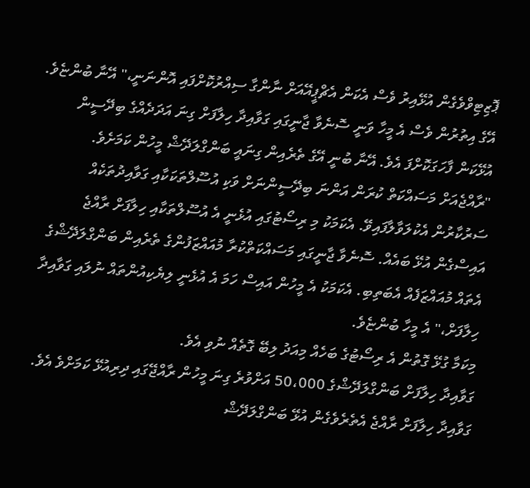ޕޮޒިޓިވްވެގެން އުޅޭއިރު ވެސް އެކަން އެޗްޕީއޭއަށް ނާންގާ ސިއްރުކޮށްފައި އޮންނަނީ،" އޭނާ ބުންޏެވެ.
އޭގެ އިތުރުން ވެސް އެ މީހާ ވަނީ ސޮނެވާ ޖާނީގައި ގަވާއިދާ ހިލާފަށް ގިނަ އަދަދެއްގެ ބިދޭސީން އުޅޭކަން ފާހަގަކޮށްފަ އެވެ. އޭނާ ބުނީ އޭގެ ތެރެއިން ގިނައީ ބަންގްލަދޭޝް މީހުން ކަމަށެވެ.
"ރާއްޖެއަށް މަސައްކަތް ކުރަން އަންނަ ބިދޭސީންނަށް ވަކި އުސޫލްތަކަކާއި ގަވާއިދުތަކެއް ސަރުކާރުން އެކުލަވާލާފައިވޭ. އެކަމަކު މި ރިސޯޓުގައި އުޅެނީ އެ އުސޫލްތަކާއި ހިލާފަށް ރާއްޖެ އައިސްގެން އުޅޭ ބައެއް. ސޮނެވާ ޖާނީގައި މަސައްކަތްކުރާ މުއައްޒަފުންގެ ތެރެއިން ބަންގްލަދޭޝްގެ އެތައް މުއައްޒަފެއް އެބަތިބި. އެކަމަކު އެ މީހުން އައިސް ހަމަ އެ އުޅެނީ ލިޔެކިއުންތައް ނުލައި ގަވާއިދާ ހިލާފަށް،" އެ މީހާ ބުންޏެވެ.
މިކަމާ ގުޅޭ ގޮތުން އެ ރިސޯޓުގެ ބަހެއް މިއަދު ލިބޭ ގޮތެއް ނުވި އެވެ.
ގަވާއިދާ ހިލާފަށް ބަންގްލަދޭޝްގެ 50،000 އަށްވުރެ ގިނަ މީހުން ރާއްޖޭގައި ދިރިއުޅޭ ކަމަށްވެ އެވެ.
ގަވާއިދާ ހިލާފަށް ރާއްޖެ އެތެރެވެގެން އުޅޭ ބަންގްލަދޭޝް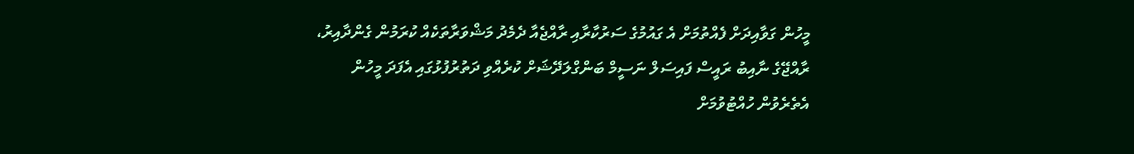މީހުން ގަވާއިދަށް ފެއްތުމަށް އެ ގައުމުގެ ސަރުކާރާއި ރާއްޖެއާ ދެމެދު މަޝްވަރާތަކެއް ކުރަމުން ގެންދާއިރު، ރާއްޖޭގެ ނާއިބު ރައީސް ފައިސަލް ނަސީމް ބަންގްލަދޭޝަށް ކުރެއްވި ދަތުރުފުޅުގައި އެފަދަ މީހުން އެތެރެވުން ހުއްޓުވުމަށް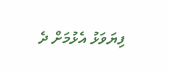ފިޔަވަޅު އެޅުމަށް ދެ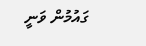ގައުމުން ވަނީ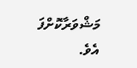މަޝްވަރާކޮށްފަ އެވެ.